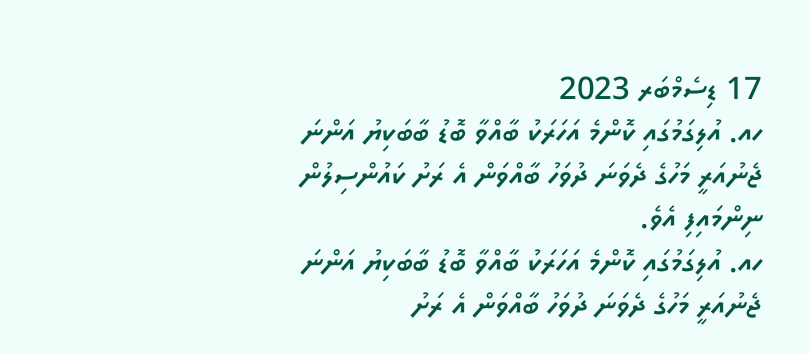17 ޑިސެމްބަރ 2023
ހއ. އުލިގަމުގައި ކޮންމެ އަހަރަކު ބާއްވާ ބޮޑު ބާބަކިޔު އަންނަ ޖެނުއަރީ މަހުގެ ދެވަނަ ދުވަހު ބާއްވަން އެ ރަށު ކައުންސިލުން ނިންމައިފި އެވެ.
ހއ. އުލިގަމުގައި ކޮންމެ އަހަރަކު ބާއްވާ ބޮޑު ބާބަކިޔު އަންނަ ޖެނުއަރީ މަހުގެ ދެވަނަ ދުވަހު ބާއްވަން އެ ރަށު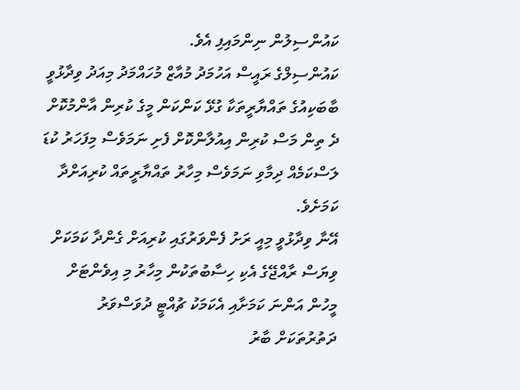ކައުންސިލުން ނިންމައިފި އެވެ.
ކައުންސިލްގެ ރައީސް އަހުމަދު މުއާޒް މުހައްމަދު މިއަދު ވިދާޅުވީ ބާބަކިއުގެ ތައްޔާރީތަކާ ގުޅޭ ކަންކަން މީގެ ކުރިން އާންމުކޮށް ދެ ތިން މަސް ކުރިން އިއުލާންކޮށް ފެށި ނަމަވެސް މިފަހަރު ކުޑަ ލަސްކަމެއް ދިމާވި ނަމަވެސް މިހާރު ތައްޔާރީތައް ކުރިއަށްދާ ކަމަށެވެ.
އޭނާ ވިދާޅުވީ މިއީ ރަށު ފެންވަރުގައި ކުރިއަށް ގެންދާ ކަމަކަށް ވިޔަސް ރާއްޖޭގެ އެކި ހިސާބުތަކުން މިހާރު މި އިވެންޓަށް މީހުން އަންނަ ކަމަށާއި އެކަމަކު ޗުއްޓީ ދުވަސްވަރު ދަތުރުތަކަށް ބާރު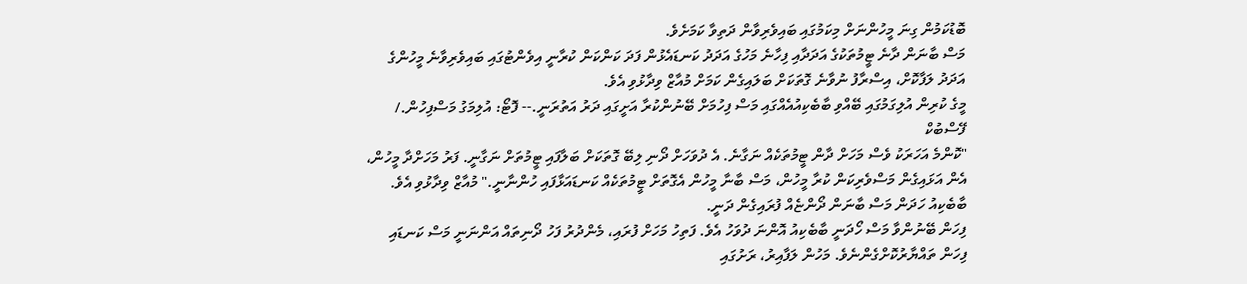ބޮޑުކަމުން ގިނަ މީހުންނަށް މިކަމުގައި ބައިވެރިވާން ދަތިވާ ކަމަށެވެ.
މަސް ބާނަން ދާނެ ޓީމުތަކުގެ އަދަދާއި ފިހާނެ މަހުގެ އަދަދު ކަނޑައެޅުން ފަދަ ކަންކަން ކުރާނީ އިވެންޓުގައި ބައިވެރިވާނެ މީހުންގެ އަދަދު ލަފާކޮށް، އިސްރާފު ނުވާނެ ގޮތަކަށް ބަލައިގެން ކަމަށް މުއާޒް ވިދާޅުވި އެވެ.
މީގެ ކުރިން އުލިގަމުގައި ބޭއްވި ބާބެކިއުއެއްގައި މަސް ފިހުމަށް ބޭނުންކުރާ އަށީގައި ދަރު އަތުރަނީ.-- ފޮޓޯ: އުލިމަގު މަސްފިހުން./ ފޭސްބުކް
"ކޮންމެ އަހަރަކު ވެސް މަހަށް ދާން ޓީމުތަކެއް ނަގާނެ. އެ ދުވަހަށް ދޯނި ލިބޭ ގޮތަކަށް ބަލާފައި ޓީމުތަށް ނަގާނީ. ފަރު މަހަށްދާ މީހުން، އެން އަޅައިގެން މަސްވެރިކަން ކުރާ މީހުން، މަސް ބާނާ މީހުން އެގޮތަށް ޓީމުތަކެއް ކަނޑައަޅާފައި ހުންނާނީ." މުއާޒް ވިދާޅުވި އެވެ.
ބާބެކިއު ހަދަން މަސް ބާނަން ދޯންޏެއް ފުރައިގެން ދަނީ.
ފިހަން ބޭނުންވާ މަސް ހޯދަނީ ބާބެކިއު އޮންނަ ދުވަހު އެވެ. ފަތިހު މަހަށް ފުރައި، މެންދުރު ފަހު ދޯނިތައް އަންނަނީ މަސް ކަނޑައި ފިހަން ތައްޔާރުކޮށްގެންނެވެ. މަހުން ލަފާއިރު، ރަށުގައި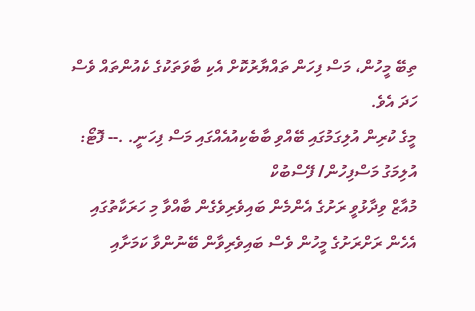ތިބޭ މީހުން، މަސް ފިހަން ތައްޔާރުކޮށް އެކި ބާވަތަކުގެ ކެއުންތައް ވެސް ހަދަ އެވެ.
މީގެ ކުރިން އުލިގަމުގައި ބޭއްވި ބާބެކިއުއެއްގައި މަސް ފިހަނީ. .-- ފޮޓޯ: އުލިމަގު މަސްފިހުން/ ފޭސްބުކް
މުއާޒް ވިދާޅުވީ ރަށުގެ އެންމެން ބައިވެރިވެގެން ބާއްވާ މި ހަރަކާތުގައި އެހެން ރަށްރަށުގެ މީހުން ވެސް ބައިވެރިވާން ބޭނުންވާ ކަމަށާއި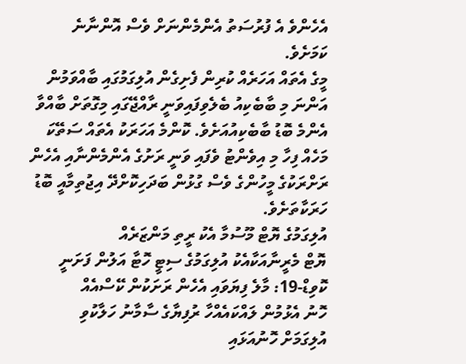އެހެންވެ އެ ފުރުސަތު އެންމެންނަށް ވެސް އޮންނާނެ ކަމަށެވެ.
މީގެ އެތައް އަހަރެއް ކުރިން ފެށިގެން އުލިގަމުގައި ބާއްވަމުން އަންނަ މި ބާބެކިއު ބެލެވިފައިވަނީ ރާއްޖޭގައި މިގޮތަށް ބާއްވާ އެންމެ ބޮޑު ބާބެކިއުއަށެވެ. ކޮންމެ އަހަރަކު އެތައް ސަތޭކަ މަހެއް ފިހާ މި އިވެންޓު ވެފައި ވަނީ ރަށުގެ އެންމެންނާއި އެހެން ރަށްރަކުގެ މީހުންގެ ވެސް ގުޅުން ބަދަހިކޮށްދޭ އިޖުތިމާއީ ބޮޑު ހަރަކާތަށެވެ.
އުލިގަމުގެ ޔޮޓް މޫސުމާ އެކު ރީތި މަންޒަރެއް
ޔޮޓް މެރީނާއަކާއެކު އުލިގަމުގެ ސިޓީ ހޮޓާ އަލުން ފަށަނީ
ކޮވިޑް-19: މާލެ ފިޔަވައި އެހެން ރަށަކުން ކޭސްއެއް
ހޮނު އެޅުމުން ލައްކައެއްހާ ރުފިޔާގެ ސާމާނު ހަލާކުވި
އުލިގަމަށް ހޮނުއަޅައި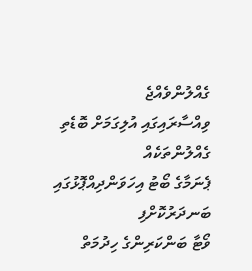ގެއްލުންވެއްޖެ
ވިއްސާރައިގައި އުލިގަމަށް ބޮޑެތި ގެއްލުންތަކެއް
ޕެނަމާގެ ބޯޓު އިހަވަންދިއްޕޮޅުގައި ބަނދަރުކޮށްފި
ވޯޓާ ބަންކަރިންގެ ހިދުމަތް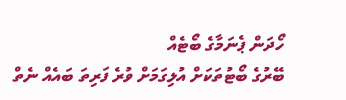ހޯދަން ޕެނަމާގެ ބޯޓެއް
ބޭރުގެ ބޯޓުތަކަށް އުލިގަމަށް ވުރެ ފަރިތަ ބައެއް ނެތް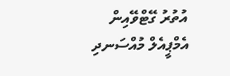އުތުރު ގޭޓްވޭއިން އެމްޕީއެލް މުއްސަނދި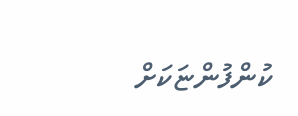ކުންފުންޏަކަށް